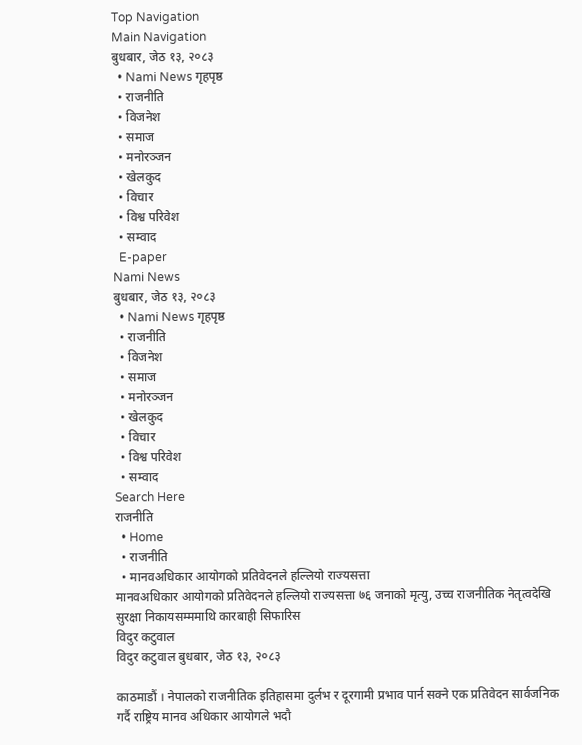Top Navigation
Main Navigation
बुधबार, जेठ १३, २०८३
  • Nami News गृहपृष्ठ
  • राजनीति
  • विजनेश
  • समाज
  • मनोरञ्जन
  • खेलकुद
  • विचार
  • विश्व परिवेश
  • सम्वाद
  E-paper
Nami News
बुधबार, जेठ १३, २०८३
  • Nami News गृहपृष्ठ
  • राजनीति
  • विजनेश
  • समाज
  • मनोरञ्जन
  • खेलकुद
  • विचार
  • विश्व परिवेश
  • सम्वाद
Search Here
राजनीति
  • Home
  • राजनीति
  • मानवअधिकार आयोगको प्रतिवेदनले हल्लियो राज्यसत्ता
मानवअधिकार आयोगको प्रतिवेदनले हल्लियो राज्यसत्ता ७६ जनाको मृत्यु, उच्च राजनीतिक नेतृत्वदेखि सुरक्षा निकायसम्ममाथि कारबाही सिफारिस
विदुर कटुवाल
विदुर कटुवाल बुधबार, जेठ १३, २०८३

काठमाडौं । नेपालको राजनीतिक इतिहासमा दुर्लभ र दूरगामी प्रभाव पार्न सक्ने एक प्रतिवेदन सार्वजनिक गर्दै राष्ट्रिय मानव अधिकार आयोगले भदौ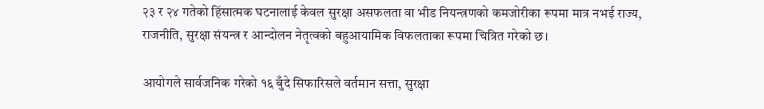२३ र २४ गतेको हिंसात्मक घटनालाई केवल सुरक्षा असफलता वा भीड नियन्त्रणको कमजोरीका रूपमा मात्र नभई राज्य, राजनीति, सुरक्षा संयन्त्र र आन्दोलन नेतृत्वको बहुआयामिक विफलताका रूपमा चित्रित गरेको छ।

आयोगले सार्वजनिक गरेको १६ बुँदे सिफारिसले वर्तमान सत्ता, सुरक्षा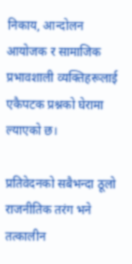निकाय, आन्दोलन आयोजक र सामाजिक प्रभावशाली व्यक्तिहरूलाई एकैपटक प्रश्नको घेरामा ल्याएको छ।

प्रतिवेदनको सबैभन्दा ठूलो राजनीतिक तरंग भने तत्कालीन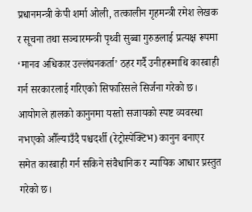प्रधानमन्त्री केपी शर्मा ओली, तत्कालीन गृहमन्त्री रमेश लेखक र सूचना तथा सञ्चारमन्त्री पृथ्वी सुब्बा गुरुङलाई प्रत्यक्ष रूपमा ‘मानव अधिकार उल्लंघनकर्ता’ ठहर गर्दै उनीहरूमाथि कारबाही गर्न सरकारलाई गरिएको सिफारिसले सिर्जना गरेको छ। आयोगले हालको कानुनमा यस्तो सजायको स्पष्ट व्यवस्था नभएको औँल्याउँदै पश्चदर्शी (रेट्रोस्पेक्टिभ) कानुन बनाएर समेत कारबाही गर्न सकिने संवैधानिक र न्यायिक आधार प्रस्तुत गरेको छ।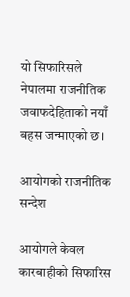यो सिफारिसले नेपालमा राजनीतिक जवाफदेहिताको नयाँ बहस जन्माएको छ।

आयोगको राजनीतिक सन्देश

आयोगले केवल कारबाहीको सिफारिस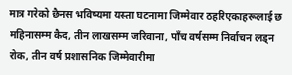मात्र गरेको छैनस भविष्यमा यस्ता घटनामा जिम्मेवार ठहरिएकाहरूलाई छ महिनासम्म कैद, तीन लाखसम्म जरिवाना, पाँच वर्षसम्म निर्वाचन लड्न रोक, तीन वर्ष प्रशासनिक जिम्मेवारीमा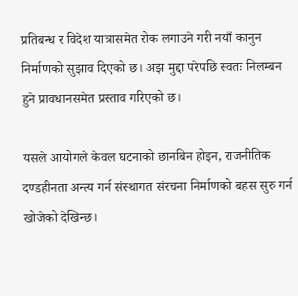प्रतिबन्ध र विदेश यात्रासमेत रोक लगाउने गरी नयाँ कानुन निर्माणको सुझाव दिएको छ। अझ मुद्दा परेपछि स्वतः निलम्बन हुने प्रावधानसमेत प्रस्ताव गरिएको छ।

यसले आयोगले केवल घटनाको छानबिन होइन, राजनीतिक दण्डहीनता अन्त्य गर्न संस्थागत संरचना निर्माणको बहस सुरु गर्न खोजेको देखिन्छ।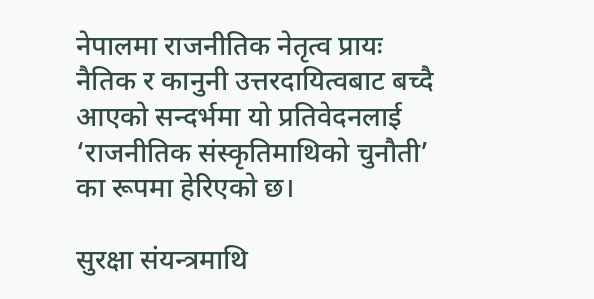नेपालमा राजनीतिक नेतृत्व प्रायः नैतिक र कानुनी उत्तरदायित्वबाट बच्दै आएको सन्दर्भमा यो प्रतिवेदनलाई ‘राजनीतिक संस्कृतिमाथिको चुनौती’ का रूपमा हेरिएको छ।

सुरक्षा संयन्त्रमाथि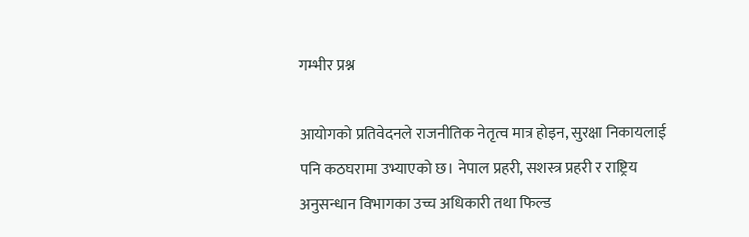गम्भीर प्रश्न

आयोगको प्रतिवेदनले राजनीतिक नेतृत्व मात्र होइन, सुरक्षा निकायलाई पनि कठघरामा उभ्याएको छ। नेपाल प्रहरी, सशस्त्र प्रहरी र राष्ट्रिय अनुसन्धान विभागका उच्च अधिकारी तथा फिल्ड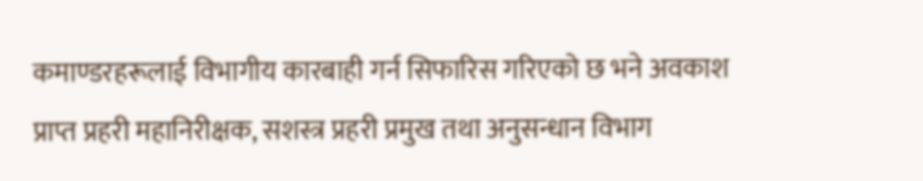कमाण्डरहरूलाई विभागीय कारबाही गर्न सिफारिस गरिएको छ भने अवकाश प्राप्त प्रहरी महानिरीक्षक, सशस्त्र प्रहरी प्रमुख तथा अनुसन्धान विभाग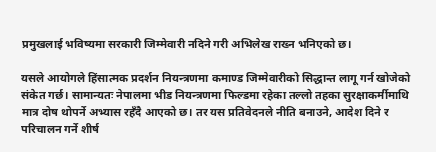प्रमुखलाई भविष्यमा सरकारी जिम्मेवारी नदिने गरी अभिलेख राख्न भनिएको छ।

यसले आयोगले हिंसात्मक प्रदर्शन नियन्त्रणमा कमाण्ड जिम्मेवारीको सिद्धान्त लागू गर्न खोजेको संकेत गर्छ। सामान्यतः नेपालमा भीड नियन्त्रणमा फिल्डमा रहेका तल्लो तहका सुरक्षाकर्मीमाथि मात्र दोष थोपर्ने अभ्यास रहँदै आएको छ। तर यस प्रतिवेदनले नीति बनाउने, आदेश दिने र परिचालन गर्ने शीर्ष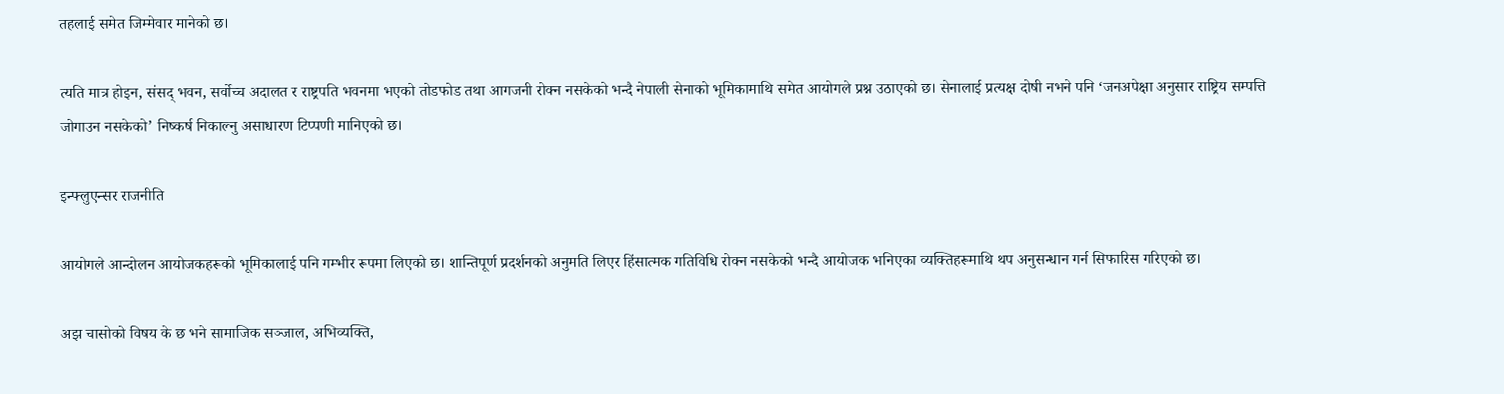तहलाई समेत जिम्मेवार मानेको छ।

त्यति मात्र होइन, संसद् भवन, सर्वोच्च अदालत र राष्ट्रपति भवनमा भएको तोडफोड तथा आगजनी रोक्न नसकेको भन्दै नेपाली सेनाको भूमिकामाथि समेत आयोगले प्रश्न उठाएको छ। सेनालाई प्रत्यक्ष दोषी नभने पनि ‘जनअपेक्षा अनुसार राष्ट्रिय सम्पत्ति जोगाउन नसकेको’ निष्कर्ष निकाल्नु असाधारण टिप्पणी मानिएको छ।

इन्फ्लुएन्सर राजनीति

आयोगले आन्दोलन आयोजकहरूको भूमिकालाई पनि गम्भीर रूपमा लिएको छ। शान्तिपूर्ण प्रदर्शनको अनुमति लिएर हिंसात्मक गतिविधि रोक्न नसकेको भन्दै आयोजक भनिएका व्यक्तिहरूमाथि थप अनुसन्धान गर्न सिफारिस गरिएको छ।

अझ चासोको विषय के छ भने सामाजिक सञ्जाल, अभिव्यक्ति,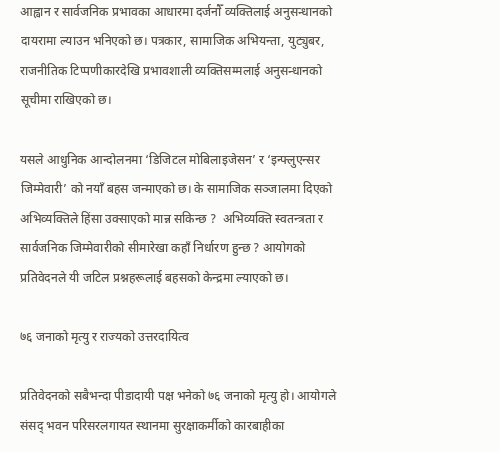आह्वान र सार्वजनिक प्रभावका आधारमा दर्जनौँ व्यक्तिलाई अनुसन्धानको दायरामा ल्याउन भनिएको छ। पत्रकार, सामाजिक अभियन्ता, युट्युबर, राजनीतिक टिप्पणीकारदेखि प्रभावशाली व्यक्तिसम्मलाई अनुसन्धानको सूचीमा राखिएको छ।

यसले आधुनिक आन्दोलनमा ‘डिजिटल मोबिलाइजेसन’ र ‘इन्फ्लुएन्सर जिम्मेवारी’ को नयाँ बहस जन्माएको छ। के सामाजिक सञ्जालमा दिएको अभिव्यक्तिले हिंसा उक्साएको मान्न सकिन्छ ?  अभिव्यक्ति स्वतन्त्रता र सार्वजनिक जिम्मेवारीको सीमारेखा कहाँ निर्धारण हुन्छ ? आयोगको प्रतिवेदनले यी जटिल प्रश्नहरूलाई बहसको केन्द्रमा ल्याएको छ।

७६ जनाको मृत्यु र राज्यको उत्तरदायित्व

प्रतिवेदनको सबैभन्दा पीडादायी पक्ष भनेको ७६ जनाको मृत्यु हो। आयोगले संसद् भवन परिसरलगायत स्थानमा सुरक्षाकर्मीको कारबाहीका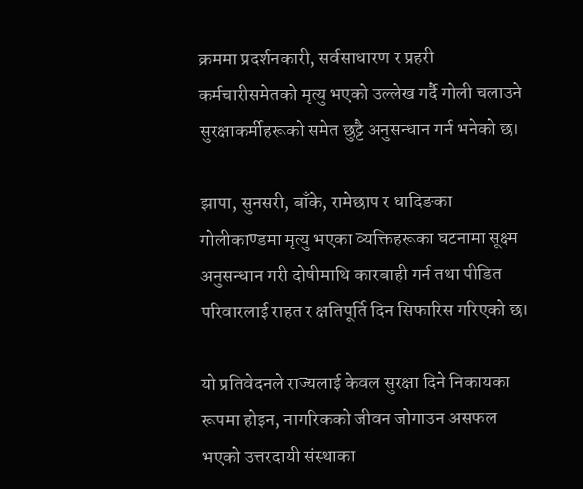क्रममा प्रदर्शनकारी, सर्वसाधारण र प्रहरी कर्मचारीसमेतको मृत्यु भएको उल्लेख गर्दै गोली चलाउने सुरक्षाकर्मीहरूको समेत छुट्टै अनुसन्धान गर्न भनेको छ।

झापा, सुनसरी, बाँके, रामेछाप र धादिङका गोलीकाण्डमा मृत्यु भएका व्यक्तिहरूका घटनामा सूक्ष्म अनुसन्धान गरी दोषीमाथि कारबाही गर्न तथा पीडित परिवारलाई राहत र क्षतिपूर्ति दिन सिफारिस गरिएको छ।

यो प्रतिवेदनले राज्यलाई केवल सुरक्षा दिने निकायका रूपमा होइन, नागरिकको जीवन जोगाउन असफल भएको उत्तरदायी संस्थाका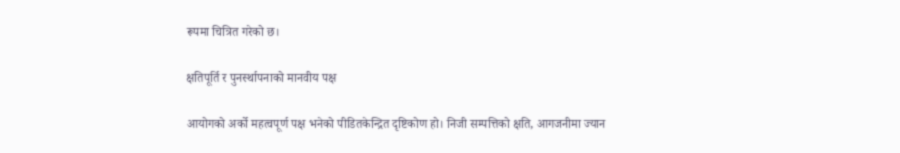रूपमा चित्रित गरेको छ।

क्षतिपूर्ति र पुनर्स्थापनाको मानवीय पक्ष

आयोगको अर्को महत्वपूर्ण पक्ष भनेको पीडितकेन्द्रित दृष्टिकोण हो। निजी सम्पत्तिको क्षति, आगजनीमा ज्यान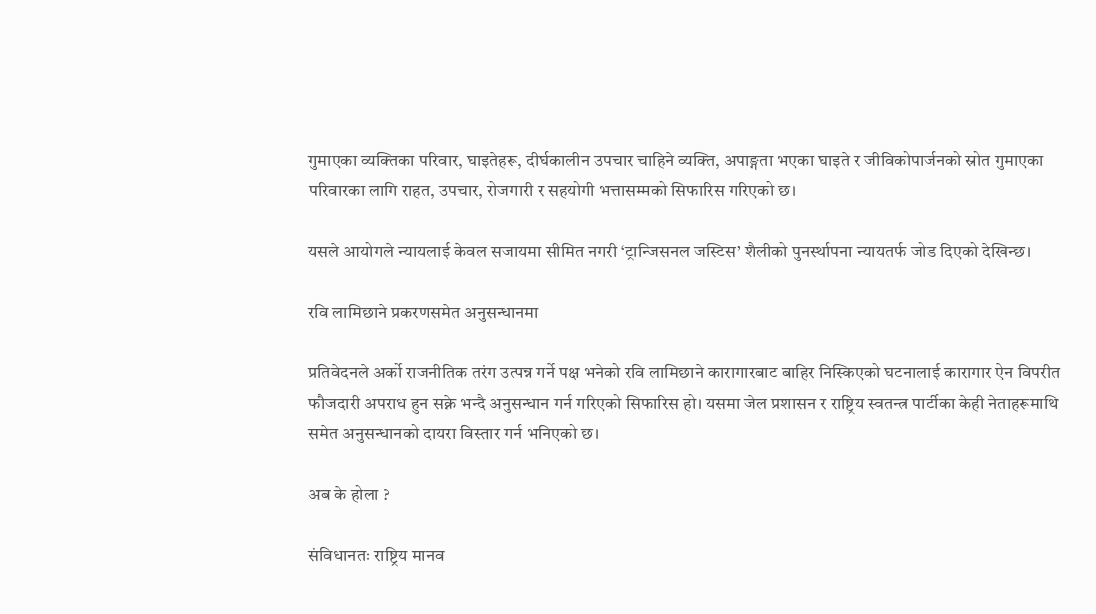गुमाएका व्यक्तिका परिवार, घाइतेहरू, दीर्घकालीन उपचार चाहिने व्यक्ति, अपाङ्गता भएका घाइते र जीविकोपार्जनको स्रोत गुमाएका परिवारका लागि राहत, उपचार, रोजगारी र सहयोगी भत्तासम्मको सिफारिस गरिएको छ।

यसले आयोगले न्यायलाई केवल सजायमा सीमित नगरी ‘ट्रान्जिसनल जस्टिस’ शैलीको पुनर्स्थापना न्यायतर्फ जोड दिएको देखिन्छ।

रवि लामिछाने प्रकरणसमेत अनुसन्धानमा

प्रतिवेदनले अर्को राजनीतिक तरंग उत्पन्न गर्ने पक्ष भनेको रवि लामिछाने कारागारबाट बाहिर निस्किएको घटनालाई कारागार ऐन विपरीत फौजदारी अपराध हुन सक्ने भन्दै अनुसन्धान गर्न गरिएको सिफारिस हो। यसमा जेल प्रशासन र राष्ट्रिय स्वतन्त्र पार्टीका केही नेताहरूमाथि समेत अनुसन्धानको दायरा विस्तार गर्न भनिएको छ।

अब के होला ?

संविधानतः राष्ट्रिय मानव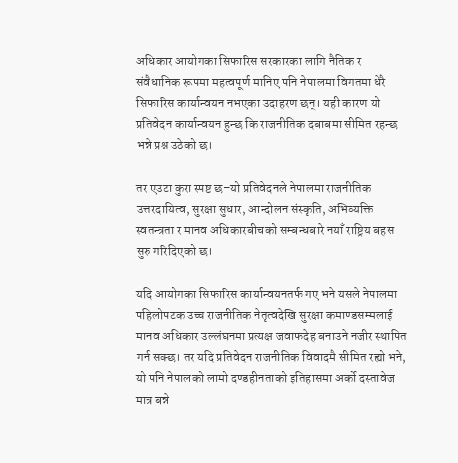अधिकार आयोगका सिफारिस सरकारका लागि नैतिक र संवैधानिक रूपमा महत्वपूर्ण मानिए पनि नेपालमा विगतमा धेरै सिफारिस कार्यान्वयन नभएका उदाहरण छन्। यही कारण यो प्रतिवेदन कार्यान्वयन हुन्छ कि राजनीतिक दबाबमा सीमित रहन्छ भन्ने प्रश्न उठेको छ।

तर एउटा कुरा स्पष्ट छ–यो प्रतिवेदनले नेपालमा राजनीतिक उत्तरदायित्व, सुरक्षा सुधार, आन्दोलन संस्कृति, अभिव्यक्ति स्वतन्त्रता र मानव अधिकारबीचको सम्बन्धबारे नयाँ राष्ट्रिय बहस सुरु गरिदिएको छ।

यदि आयोगका सिफारिस कार्यान्वयनतर्फ गए भने यसले नेपालमा पहिलोपटक उच्च राजनीतिक नेतृत्वदेखि सुरक्षा कमाण्डसम्मलाई मानव अधिकार उल्लंघनमा प्रत्यक्ष जवाफदेह बनाउने नजीर स्थापित गर्न सक्छ। तर यदि प्रतिवेदन राजनीतिक विवादमै सीमित रह्यो भने, यो पनि नेपालको लामो दण्डहीनताको इतिहासमा अर्को दस्तावेज मात्र बन्ने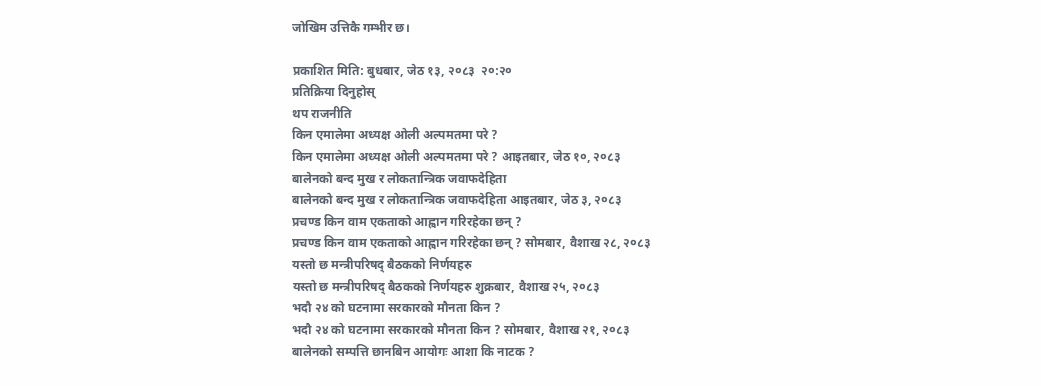जोखिम उत्तिकै गम्भीर छ।

प्रकाशित मिति: बुधबार, जेठ १३, २०८३  २०:२०
प्रतिक्रिया दिनुहोस्
थप राजनीति
किन एमालेमा अध्यक्ष ओली अल्पमतमा परे ?
किन एमालेमा अध्यक्ष ओली अल्पमतमा परे ? आइतबार, जेठ १०, २०८३
बालेनको बन्द मुख र लोकतान्त्रिक जवाफदेहिता
बालेनको बन्द मुख र लोकतान्त्रिक जवाफदेहिता आइतबार, जेठ ३, २०८३
प्रचण्ड किन वाम एकताको आह्वान गरिरहेका छन् ?
प्रचण्ड किन वाम एकताको आह्वान गरिरहेका छन् ? सोमबार, वैशाख २८, २०८३
यस्तो छ मन्त्रीपरिषद् बैठकको निर्णयहरु
यस्तो छ मन्त्रीपरिषद् बैठकको निर्णयहरु शुक्रबार, वैशाख २५, २०८३
भदौ २४ को घटनामा सरकारको मौनता किन ?
भदौ २४ को घटनामा सरकारको मौनता किन ? सोमबार, वैशाख २१, २०८३
बालेनको सम्पत्ति छानबिन आयोगः आशा कि नाटक ?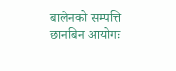बालेनको सम्पत्ति छानबिन आयोगः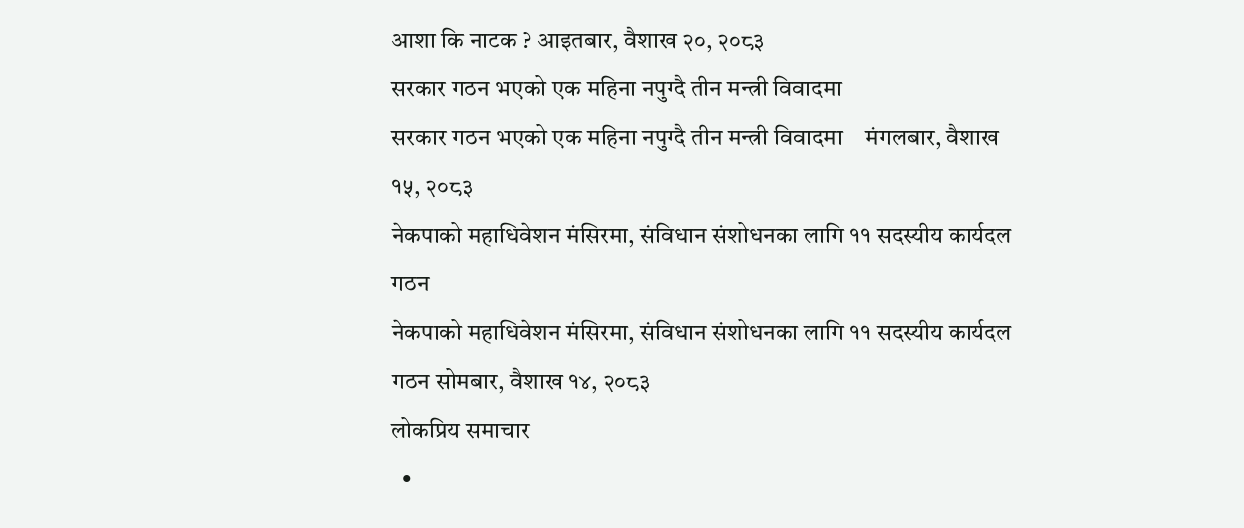आशा कि नाटक ? आइतबार, वैशाख २०, २०८३
सरकार गठन भएको एक महिना नपुग्दै तीन मन्त्री विवादमा
सरकार गठन भएको एक महिना नपुग्दै तीन मन्त्री विवादमा    मंगलबार, वैशाख १५, २०८३
नेकपाको महाधिवेशन मंसिरमा, संविधान संशोधनका लागि ११ सदस्यीय कार्यदल गठन
नेकपाको महाधिवेशन मंसिरमा, संविधान संशोधनका लागि ११ सदस्यीय कार्यदल गठन सोमबार, वैशाख १४, २०८३
लोकप्रिय समाचार
  •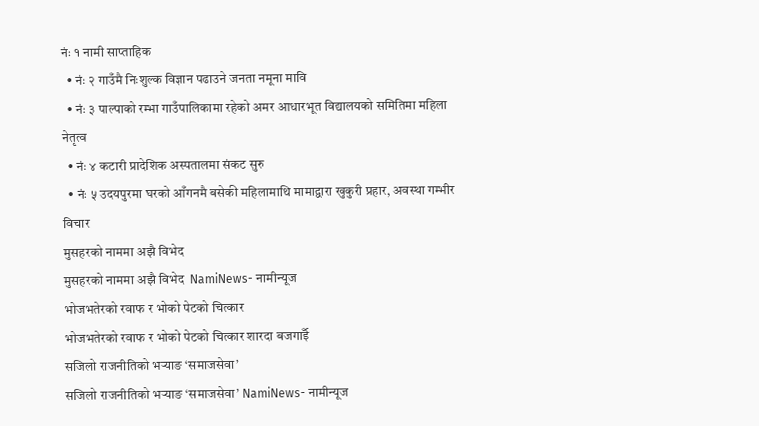नंः १ नामी साप्ताहिक
  • नंः २ गाउँमै निःशुल्क विज्ञान पढाउने जनता नमूना मावि
  • नंः ३ पाल्पाको रम्भा गाउँपालिकामा रहेको अमर आधारभूत विद्यालयको समितिमा महिला नेतृत्व
  • नंः ४ कटारी प्रादेशिक अस्पतालमा संकट सुरु
  • नंः ५ उदयपुरमा घरको आँगनमै बसेकी महिलामाथि मामाद्वारा खुकुरी प्रहार, अवस्था गम्भीर
विचार
मुसहरको नाममा अझै विभेद
मुसहरको नाममा अझै विभेद  NamiNews- नामीन्यूज
भोजभतेरको रवाफ र भोको पेटको चित्कार
भोजभतेरको रवाफ र भोको पेटको चित्कार शारदा बजगाईँ
सजिलो राजनीतिको भर्‍याङ ‘समाजसेवा’
सजिलो राजनीतिको भर्‍याङ ‘समाजसेवा’ NamiNews- नामीन्यूज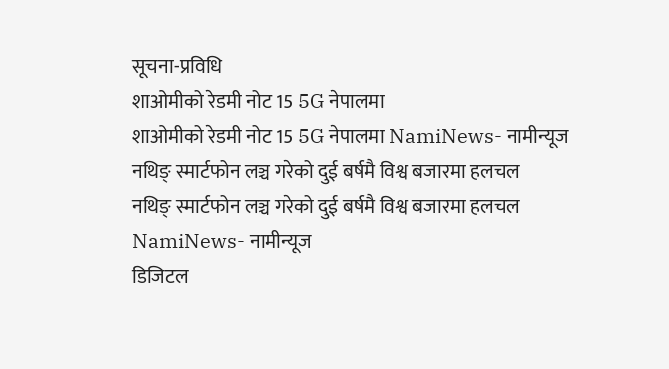सूचना-प्रविधि
शाओमीको रेडमी नोट 15 5G नेपालमा
शाओमीको रेडमी नोट 15 5G नेपालमा NamiNews- नामीन्यूज
नथिङ् स्मार्टफोन लञ्च गरेको दुई बर्षमै विश्व बजारमा हलचल
नथिङ् स्मार्टफोन लञ्च गरेको दुई बर्षमै विश्व बजारमा हलचल NamiNews- नामीन्यूज
डिजिटल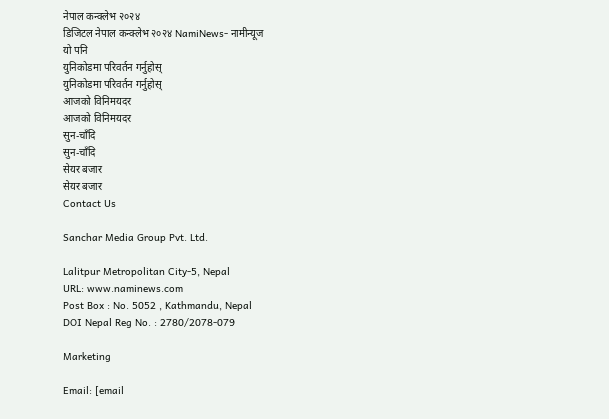नेपाल कन्क्लेभ २०२४
डिजिटल नेपाल कन्क्लेभ २०२४ NamiNews- नामीन्यूज
यो पनि
युनिकोडमा परिवर्तन गर्नुहोस्
युनिकोडमा परिवर्तन गर्नुहोस्
आजको विनिमयदर
आजको विनिमयदर
सुन-चाँदि
सुन-चाँदि
सेयर बजार
सेयर बजार
Contact Us

Sanchar Media Group Pvt. Ltd.

Lalitpur Metropolitan City-5, Nepal
URL: www.naminews.com
Post Box : No. 5052 , Kathmandu, Nepal
DOI Nepal Reg No. : 2780/2078-079

Marketing

Email: [email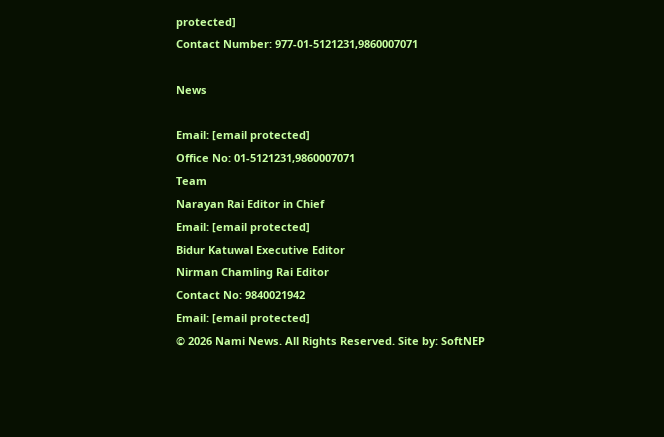protected]
Contact Number: 977-01-5121231,9860007071

News

Email: [email protected]
Office No: 01-5121231,9860007071
Team
Narayan Rai Editor in Chief
Email: [email protected]
Bidur Katuwal Executive Editor
Nirman Chamling Rai Editor
Contact No: 9840021942
Email: [email protected]
© 2026 Nami News. All Rights Reserved. Site by: SoftNEP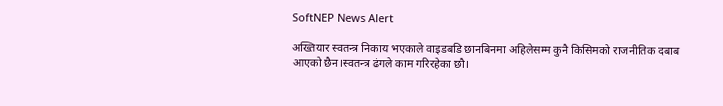SoftNEP News Alert

अख्तियार स्वतन्त्र निकाय भएकाले वाइडबडि छानबिनमा अहिलेसम्‍म कुनै किसिमको राजनीतिक दबाब आएको छैन।स्वतन्त्र ढंगले काम गरिरहेका छौ।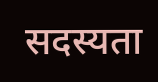सदस्यता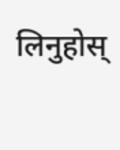लिनुहोस्